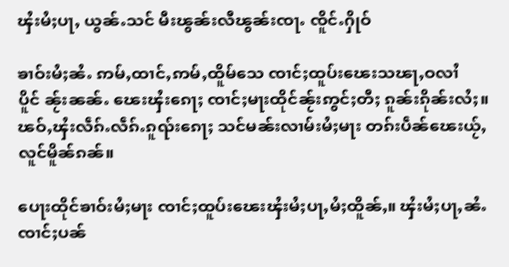ၾႆးမႆႈပႃႇ ယွၼ်ႉသင် မီးၽွၼ်းလီၽွၼ်းၸႃႉ ၸိူင်ႉႁိုဝ်

ၶၢဝ်းမႆႈၼႆႉ ဢမ်ႇထၢင်ႇဢမ်ႇထိူမ်သေ ၸၢင်ႈထူပ်းၽေးသၽႃႇဝလၢႆပိူင် ၼႂ်းၼၼ်ႉ ၽေးၾႆးၵေႃႈ ၸၢင်ႈမႃးထိုင်ၼႂ်းဢွင်ႈတီႈ ၵူၼ်းၵိုၼ်းလႆႈ။ ၽဝ်ႇၾႆးလဵၵ်ႉလဵၵ်ႉၵူၺ်းၵေႃႈ သင်မၼ်းလၢမ်းမႆႈမႃး တၵ်းပဵၼ်ၽေးယႂ်ႇလူင်မိူၼ်ၵၼ်။

ပေႃးထိုင်ၶၢဝ်းမႆႈမႃး ၸၢင်ႈထူပ်းၽေးၾႆးမႆႈပႃႇမႆႈထိူၼ်ႇ။ ၾႆးမႆႈပႃႇၼႆႉ ၸၢင်ႈပၼ်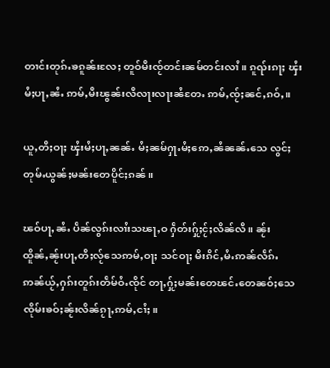တၢင်းတုၵ်ႉၶၵူၼ်းလႄႈ တူဝ်မီးၸႂ်တင်းၼမ်တင်းလၢႆ။ ၵူၺ်းၵႃႈ ၾႆးမႆႈပႃႇၼႆႉ ဢမ်ႇမီးၽွၼ်းလီလႃးလႃးၼႆတႄႉ ဢမ်ႇၸႂ်ႈၼင်ႇၵဝ်ႇ။

ယူႇတီႈဝႃႈ ၾႆးမႆႈပႃႇၼၼ်ႉ မႆႈၼမ်ႁႃႉမႆႈဢေႇၼႆၼၼ်ႉသေ လွင်ႈတုမ်ႉယွၼ်ႈမၼ်းတေပိူင်ႈၵၼ်။

ၽဝ်ပႃႇၼႆႉ ပဵၼ်လွၵ်းလၢႆးသၽႃႇဝ ႁဵတ်းႁႂ်ႈငႂ်ႈလိၼ်လီ။ ၼႂ်းထိူၼ်ႇၼႂ်းပႃႇတီႈလႂ်သေဢမ်ႇဝႃႈ သင်ဝႃႈ မီးၵိင်ႇမႆႉဢၼ်လဵၵ်ႉဢၼ်ယႂ်ႇႁၵ်းတူၵ်းတဵမ်ဝႆႉၸိုင် တႃႇႁႂ်ႈမၼ်းတေၽင်ႉတေၼဝ်ႈသေ ၸိုမ်းၶဝ်ႈၼႂ်းလိၼ်ၵႂႃႇဢမ်ႇငၢႆႈ။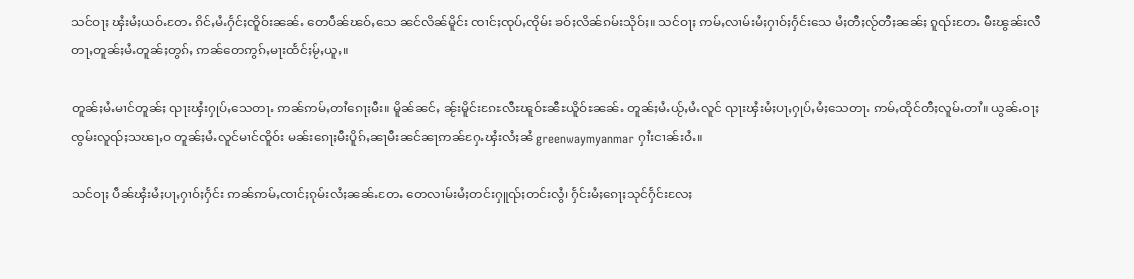သင်ဝႃႈ ၾႆးမႆႈယဝ်ႉတႄႉ ၵိင်ႇမႆႉႁႅင်ႈၸိူဝ်းၼၼ်ႉ တေပဵၼ်ၽဝ်ႇသေ ၼင်လိၼ်မိူင်း ၸၢင်ႈၸုပ်ႇၸိုမ်း ၶဝ်ႈလိၼ်ၵမ်းသိုဝ်ႈ။ သင်ဝႃႈ ဢမ်ႇလၢမ်းမႆႈႁၢဝ်ႈႁႅင်းသေ မႆႈတီႈလႂ်တီႈၼၼ်ႈ ၵူၺ်းတႄႉ မီးၽွၼ်းလီ တႃႇတူၼ်ႈမႆႉတူၼ်ႈတွၵ်ႇ ဢၼ်တေဢွၵ်ႇမႃးထႅင်ႈမႂ်ႇယူႇ။

တူၼ်ႈမႆႉမၢင်တူၼ်ႈ ၺႃးၾႆးႁုပ်ႇသေတႃႉ ဢၼ်ဢမ်ႇတၢႆၵေႃႈမီး။ မိူၼ်ၼင်ႇ ၼႂ်းမိူင်းၵႄႊလီႊၽူဝ်ႊၼီႊယိူဝ်ႊၼၼ်ႉ တူၼ်ႈမႆႉယႂ်ႇမႆႉလူင် ၺႃးၾႆးမႆႈပႃႇႁုပ်ႇမႆႈသေတႃႉ ဢမ်ႇထိုင်တီႈလူမ်ႉတၢႆ။ ယွၼ်ႉဝႃႈ ၸွမ်းလူၺ်ႈသၽႃႇဝ တူၼ်ႈမႆႉလူင်မၢင်ၸိူဝ်း မၼ်းၵေႃႈမီးပိူၵ်ႇၼႃမီးၼင်ၼႃဢၼ်ႁႄႉၾႆးလႆႈၼႆ greenwaymyanmar ႁၢႆးငၢၼ်းဝႆႉ။

သင်ဝႃႈ ပဵၼ်ၾႆးမႆႈပႃႇႁၢဝ်ႈႁႅင်း ဢၼ်ဢမ်ႇၸၢင်ႈၵုမ်းလႆႈၼၼ်ႉတႄႉ တေလၢမ်းမႆႈတင်းႁူၺ်ႈတင်းလွႆ၊ ႁႅင်းမႆႈၵေႃႈသုင်ႁႅင်းလႄႈ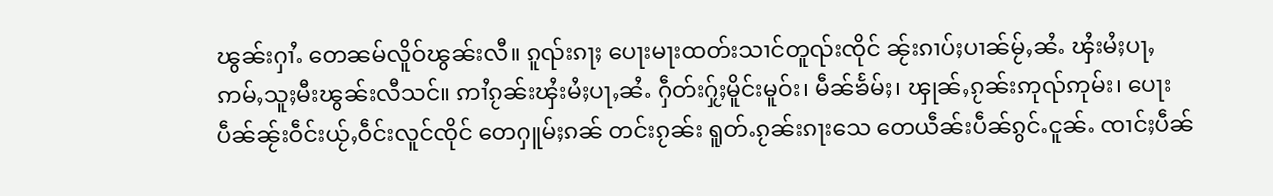ၽွၼ်းႁၢႆႉ တေၼမ်လိူဝ်ၽွၼ်းလီ။ ၵူၺ်းၵႃႈ ပေႃးမႃးထတ်းသၢင်တူၺ်းၸိုင် ၼႂ်းၵၢပ်ႈပၢၼ်မႂ်ႇၼႆႉ ၾႆးမႆႈပႃႇ ဢမ်ႇသူႈမီးၽွၼ်းလီသင်။ ဢၢႆၵႂၼ်းၾႆးမႆႈပႃႇၼႆႉ ႁဵတ်းႁႂ်ႈမိူင်းမူဝ်း၊ မဵၼ်ၶႅမ်ႈ၊ ၾုၼ်ႇၵႂၼ်းဢုၺ်ဢုမ်း၊ ပေႃးပဵၼ်ၼႂ်းဝဵင်းယႂ်ႇဝဵင်းလူင်ၸိုင် တေႁူမ်ႈၵၼ် တင်းၵႂၼ်း ရူတ်ႉၵႂၼ်းၵႃးသေ တေယဵၼ်းပဵၼ်ၵွင်ႉငူၼ်ႉ ၸၢင်ႈပဵၼ်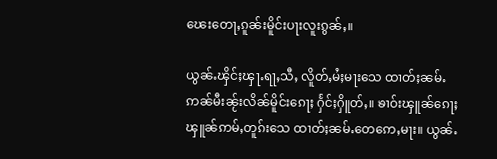ၽေးတေႃႇၵူၼ်းမိူင်းပႃးလူးၵွၼ်ႇ။

ယွၼ်ႉၾိင်ႈၾႃႉရႃႇသီႇ လိူတ်ႇမႆႈမႃးသေ ထၢတ်ႈၼမ်ႉဢၼ်မီးၼႂ်းလိၼ်မိူင်းၵေႃႈ ႁႅင်ႈႁိူတ်ႇ။ ၶၢဝ်းၾူၼ်ၵေႃႈ ၾူၼ်ဢမ်ႇတူၵ်းသေ ထၢတ်ႈၼမ်ႉတေဢေႇမႃး။ ယွၼ်ႉ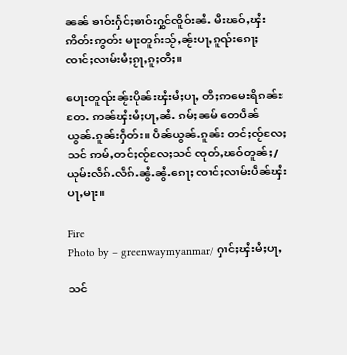ၼၼ် ၶၢဝ်းႁႅင်ႈၶၢဝ်းႁွင်ၸိူဝ်းၼႆႉ မီးၽဝ်ႇၾႆးဢိတ်းဢွတ်း မႃးတူၵ်းသႂ်ႇၼႂ်းပႃႇၵူၺ်းၵေႃႈ ၸၢင်ႈလၢမ်းမႆႈၵႂႃႇၵူႈတီႈ။

ပေႃးတူၺ်းၼႂ်းပိုၼ်းၾႆးမႆႈပႃႇ တီႈဢမေႊရိၵၼ်ႊတႄႉ ဢၼ်ၾႆးမႆႈပႃႇၼႆႉ ၵမ်ႈၼမ် တေပဵၼ်ယွၼ်ႉၵူၼ်းႁဵတ်း။ ပဵၼ်ယွၼ်ႉၵူၼ်း တင်ႈၸႂ်လႄႈသင် ဢမ်ႇတင်ႈၸႂ်လႄႈသင် ၸုတ်ႇၽဝ်တူၼ်ႈ/ ယုမ်းလဵၵ်ႉလဵၵ်ႉၼွႆႉၼွႆႉၵေႃႈ ၸၢင်ႈလၢမ်းပဵၼ်ၾႆးပႃႇမႃး။

Fire
Photo by – greenwaymyanmar/ ႁၢင်ႈၾႆးမႆႈပႃႇ

သင်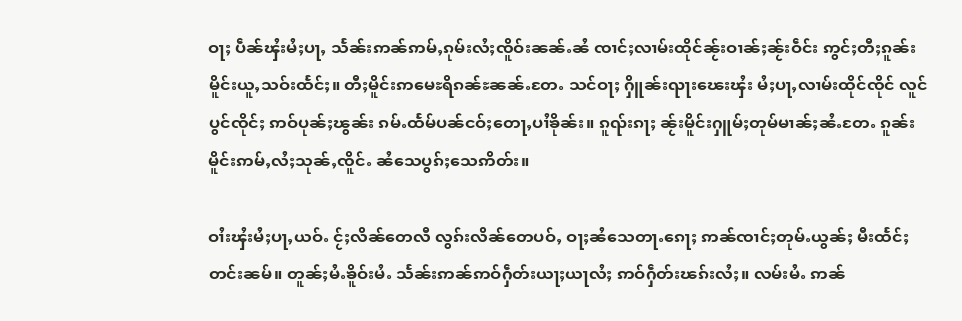ဝႃႈ ပဵၼ်ၾႆးမႆႈပႃႇ သႅၼ်းဢၼ်ဢမ်ႇၵုမ်းလႆႈၸိူဝ်းၼၼ်ႉၼႆ ၸၢင်ႈလၢမ်းထိုင်ၼႂ်းဝၢၼ်ႈၼႂ်းဝဵင်း ဢွင်ႈတီႈၵူၼ်းမိူင်းယူႇသဝ်းထႅင်ႈ။ တီႈမိူင်းဢမေႊရိၵၼ်ႊၼၼ်ႉတႄႉ သင်ဝႃႈ ႁိူၼ်းၺႃးၽေးၾႆး မႆႈပႃႇလၢမ်းထိုင်ၸိုင် လူင်ပွင်ၸိုင်ႈ ဢဝ်ပုၼ်ႈၽွၼ်း ၵမ်ႉထႅမ်ပၼ်ငဝ်ႈတေႃႇပၢႆၶိုၼ်း။ ၵူၺ်းၵႃႈ ၼႂ်းမိူင်းႁူမ်ႈတုမ်မၢၼ်ႈၼႆႉတႄႉ ၵူၼ်းမိူင်းဢမ်ႇလႆႈသုၼ်ႇၸိူင်ႉ ၼႆသေပွၵ်ႈသေဢိတ်း။

ဝၢႆးၾႆးမႆႈပႃႇယဝ်ႉ ငႂ်ႈလိၼ်တေလီ လွၵ်းလိၼ်တေပဝ်ႇ ဝႃႈၼႆသေတႃႉၵေႃႈ ဢၼ်ၸၢင်ႈတုမ်ႉယွၼ်ႈ မီးထႅင်ႈတင်းၼမ်။ တူၼ်ႈမႆႉၶိူဝ်းမႆႉ သႅၼ်းဢၼ်ဢဝ်ႁဵတ်းယႃႈယႃလႆႈ ဢဝ်ႁဵတ်းၽၵ်းလႆႈ။ လမ်းမႆႉ ဢၼ်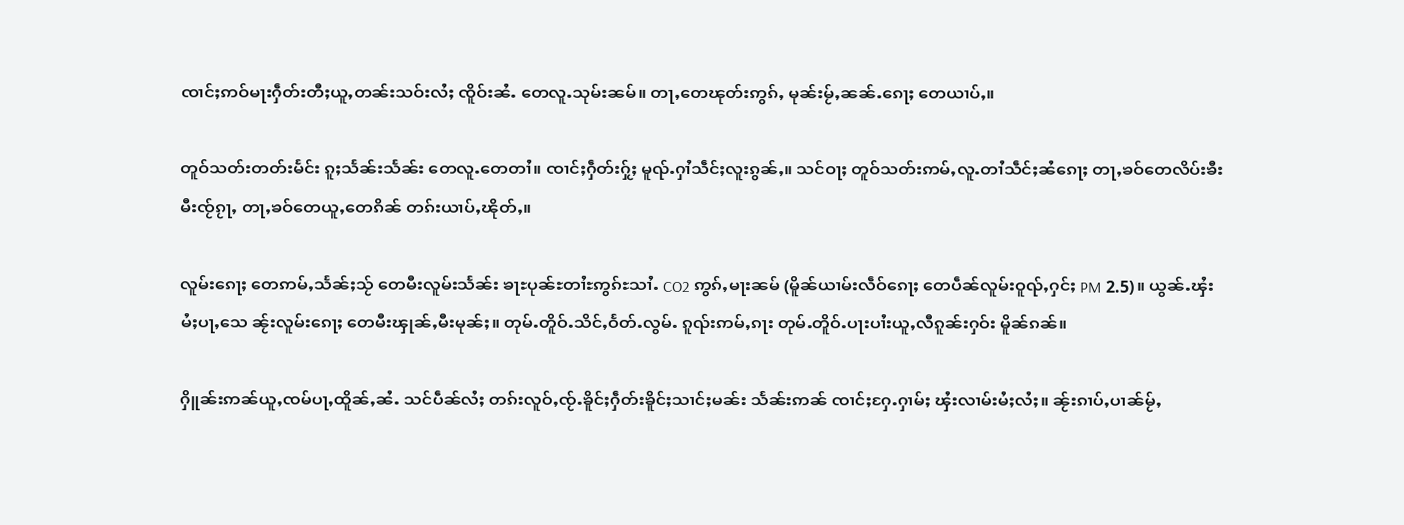ၸၢင်ႈဢဝ်မႃးႁဵတ်းတီႈယူႇတၼ်းသဝ်းလႆႈ ၸိူဝ်းၼႆႉ တေလူႉသုမ်းၼမ်။ တႃႇတေၽုတ်းဢွၵ်ႇ မုၼ်းမႂ်ႇၼၼ်ႉၵေႃႈ တေယၢပ်ႇ။

တူဝ်သတ်းတတ်းမႅင်း ၵူႈသႅၼ်းသႅၼ်း တေလူႉတေတၢႆ။ ၸၢင်ႈႁဵတ်းႁႂ်ႈ မူၺ်ႉႁၢႆသဵင်ႈလူးၵွၼ်ႇ။ သင်ဝႃႈ တူဝ်သတ်းဢမ်ႇလူႉတၢႆသဵင်ႈၼႆၵေႃႈ တႃႇၶဝ်တေလိပ်းၶီးမီးၸႂ်ၵႂႃႇ တႃႇၶဝ်တေယူႇတေၵိၼ် တၵ်းယၢပ်ႇၽိုတ်ႇ။

လူမ်းၵေႃႈ တေဢမ်ႇသႅၼ်ႈသႂ် တေမီးလူမ်းသႅၼ်း ၶႃႊပုၼ်ႊတၢႆႊဢွၵ်ႊသၢႆႉ CO2 ဢွၵ်ႇမႃးၼမ် (မိူၼ်ယၢမ်းလဵဝ်ၵေႃႈ တေပဵၼ်လူမ်းဝူၺ်ႇႁင်ႈ PM 2.5)။ ယွၼ်ႉၾႆးမႆႈပႃႇသေ ၼႂ်းလူမ်းၵေႃႈ တေမီးၾုၼ်ႇမီးမုၼ်ႈ။ တုမ်ႉတိူဝ်ႉသိင်ႇဝႅတ်ႉလွမ်ႉ ၵူၺ်းဢမ်ႇၵႃး တုမ်ႉတိူဝ်ႉပႃးပၢႆးယူႇလီၵူၼ်းႁဝ်း မိူၼ်ၵၼ်။

ႁိူၼ်းဢၼ်ယူႇၸမ်ပႃႇထိူၼ်ႇၼႆႉ သင်ပဵၼ်လႆႈ တၵ်းလူဝ်ႇၸႂ်ႉၶိူင်ႈႁဵတ်းၶိူင်ႈသၢင်ႈမၼ်း သႅၼ်းဢၼ် ၸၢင်ႈႁႄႉႁၢမ်ႈ ၾႆးလၢမ်းမႆႈလႆႈ။ ၼႂ်းၵၢပ်ႇပၢၼ်မႂ်ႇ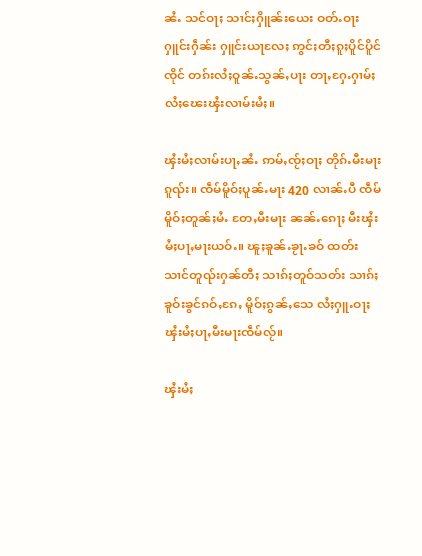ၼႆႉ သင်ဝႃႈ သၢင်ႈႁိူၼ်းယေး ဝတ်ႉဝႃး ႁူင်းႁဵၼ်း ႁူင်းယႃလႄႈ ဢွင်ႈတီႈၵူႈပိူင်ပိူင်ၸိုင် တၵ်းလႆႈဝူၼ်ႉသွၼ်ႇပႃး တႃႇႁႄႉႁၢမ်ႈလႆႈၽေးၾႆးလၢမ်းမႆႈ။

ၾႆးမႆႈလၢမ်းပႃႇၼႆႉ ဢမ်ႇၸႂ်ႈဝႃႈ တိုၵ်ႉမီးမႃးၵူၺ်း။ ၸဵမ်မိူဝ်ႈပူၼ်ႉမႃး 420 လၢၼ်ႉပီ ၸဵမ်မိူဝ်ႈတူၼ်ႈမႆႉ တႄႇမီးမႃး ၼၼ်ႉၵေႃႈ မီးၾႆးမႆႈပႃႇမႃးယဝ်ႉ။ ၽူႈၶူၼ်ႉၶႂႃႉၶဝ် ထတ်းသၢင်တူၺ်းႁၼ်တီႈ သၢၵ်ႈတူဝ်သတ်း သၢၵ်ႈၶူဝ်းၶွင်ၵဝ်ႇၵႄႇ မိူဝ်ႈၵွၼ်ႇသေ လႆႈႁူႉဝႃႈၾႆးမႆႈပႃႇမီးမႃးၸဵမ်လႂ်။

ၾႆးမႆႈ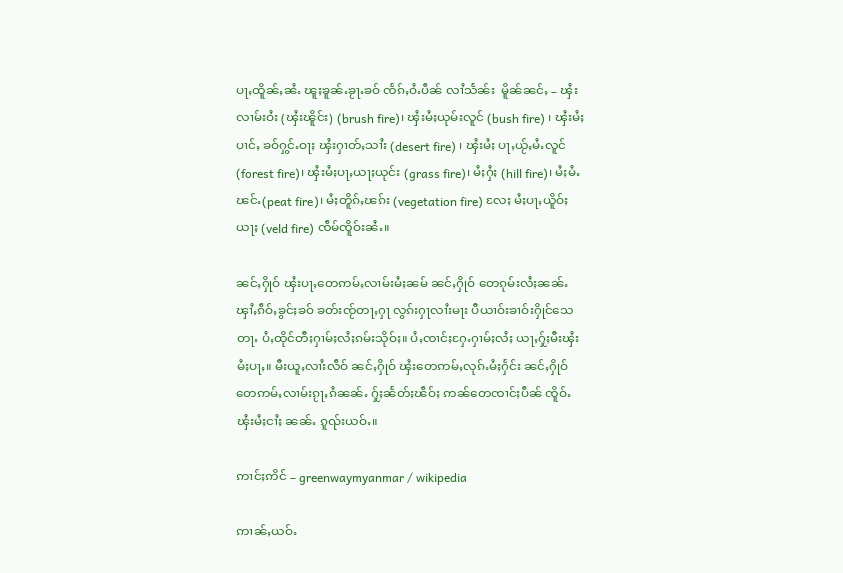ပႃႇထိူၼ်ႇၼႆႉ ၽူႈၶူၼ်ႉၶႂႃႉၶဝ် ၸႅၵ်ႇဝႆႉပဵၼ် လၢႆသႅၼ်း  မိူၼ်ၼင်ႇ – ၾႆးလၢမ်းဝႆး (ၾႆးၽိူင်း) (brush fire)၊ ၾႆးမႆႈယုမ်းလူင် (bush fire) ၊ ၾႆးမႆႈပၢင်ႇ ၶဝ်ႁွင်ႉဝႃႈ ၾႆးႁၢတ်ႇသၢႆး (desert fire) ၊ ၾႆးမႆႈ ပႃႇယႂ်ႇမႆႉလူင် (forest fire)၊ ၾႆးမႆႈပႃႇယႃႈယုင်း (grass fire)၊ မႆႈႁႆႈ (hill fire)၊ မႆႈမႆႉၽင်ႉ(peat fire)၊ မႆႈတိူၵ်ႇၽၵ်း (vegetation fire) လႄႈ မႆႈပႃႇယိူဝ်ႈယႃႈ (veld fire) ၸဵမ်ၸိူဝ်းၼႆႉ။

ၼင်ႇႁိုဝ် ၾႆးပႃႇတေဢမ်ႇလၢမ်းမႆႈၼမ် ၼင်ႇႁိုဝ် တေၵုမ်းလႆႈၼၼ်ႉ ၾၢႆႇၵဵဝ်ႇၶွင်ႈၶဝ် ၶတ်းၸႂ်တႃႇႁႃ လွၵ်းႁႃလၢႆးမႃး ပီယၢဝ်းၶၢဝ်းႁိုင်သေတႃႉ ပႆႇထိုင်တီႈႁၢမ်ႈလႆႈၵမ်းသိုဝ်ႈ။ ပႆႇၸၢင်ႈႁႄႉႁၢမ်ႈလႆႈ ယႃႇႁႂ်ႈမီးၾႆးမႆႈပႃႇ။ မီးယူႇလၢႆးလဵဝ် ၼင်ႇႁိုဝ် ၾႆးတေဢမ်ႇလုၵ်ႉမႆႈႁႅင်း ၼင်ႇႁိုဝ် တေဢမ်ႇလၢမ်းၵႂႃႇၵႆၼၼ်ႉ ႁႂ်ႈၼႅတ်ႈၽဵဝ်ႈ ဢၼ်တေၸၢင်ႈပဵၼ် ၸိူဝ်ႉၾႆးမႆႈငၢႆႈ ၼၼ်ႉ ၵူၺ်းယဝ်ႉ။

ဢၢင်ႈဢိင် – greenwaymyanmar / wikipedia

ဢၢၼ်ႇယဝ်ႉ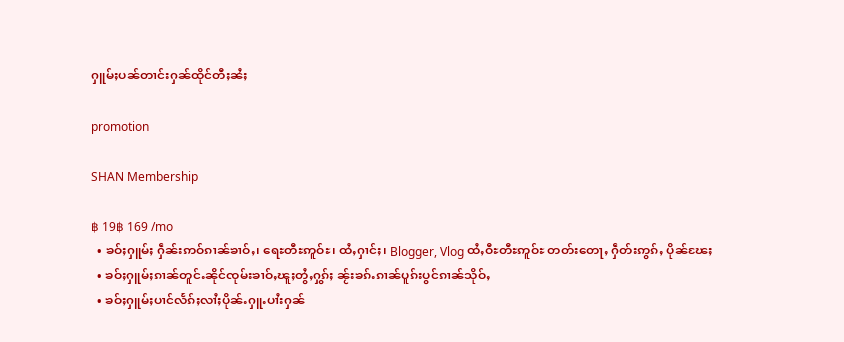ႁူမ်ႈပၼ်တၢင်းႁၼ်ထိုင်တီႈၼႆႈ

promotion

SHAN Membership

฿ 19฿ 169 /mo
  • ၶဝ်ႈႁူမ်ႈ ႁဵၼ်းဢဝ်ၵၢၼ်ၶၢဝ်ႇ၊ ရေႊတီႊဢူဝ်ႊ၊ ထႆႇႁၢင်ႈ၊ Blogger, Vlog ထႆႇဝီႊတီႊဢူဝ်ႊ တတ်းတေႃႇ ႁဵတ်းဢွၵ်ႇ ပိုၼ်ၽႄႈ
  • ၶဝ်ႈႁူမ်ႈၵၢၼ်တူင်ႉၼိုင်ၸုမ်းၶၢဝ်ႇၽူႈတွႆႇႁွၵ်ႈ ၼႂ်းၶၵ်ႉၵၢၼ်ပူၵ်းပွင်ၵၢၼ်သိုဝ်ႇ
  • ၶဝ်ႈႁူမ်ႈပၢင်လႅၵ်ႈလၢႆႈပိုၼ်ႉႁူႉပၢႆးႁၼ်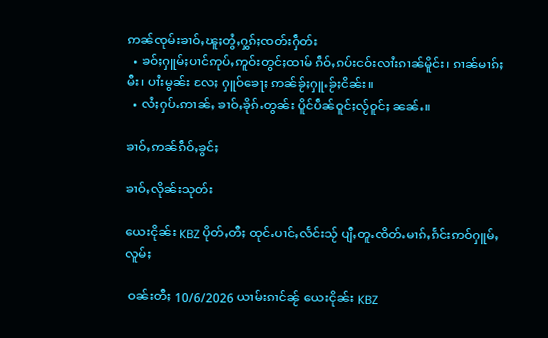ဢၼ်ၸုမ်းၶၢဝ်ႇၽူႈတွႆႇႁွၵ်ႈၸတ်းႁဵတ်း
  • ၶဝ်ႈႁူမ်ႈပၢင်ဢုပ်ႇဢူဝ်းတွင်ႈထၢမ် ၵဵဝ်ႇၵပ်းငဝ်းလၢႆးၵၢၼ်မိူင်း၊ ၵၢၼ်မၢၵ်ႈမီး၊ ပၢႆးမွၼ်း လႄႈ ႁူဝ်ၶေႃႈ ဢၼ်ၶႂ်ႈႁူႉၶႂ်ႈငိၼ်း။
  • လႆႈႁပ်ႉဢၢၼ်ႇ ၶၢဝ်ႇၶိုၵ်ႉတွၼ်း ပိူင်ပဵၼ်ဝူင်ႈလႂ်ဝူင်ႈ ၼၼ်ႉ။

ၶၢဝ်ႇဢၼ်ၵဵဝ်ႇၶွင်ႈ

ၶၢဝ်ႇလိုၼ်းသုတ်း

ယေးငိုၼ်း KBZ ပိုတ်ႇတီႈ ထုင်ႉပၢင်ႇလႅင်းသႂ် ပျီႇတူႉၸိတ်ႉမၢၵ်ႇၵႅင်းဢဝ်ႁူမ်ႇလူမ်ႈ

 ဝၼ်းတီႈ 10/6/2026 ယၢမ်းၵၢင်ၼႂ် ယေးငိုၼ်း KBZ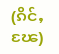(ၵိင်ႇၽႄ)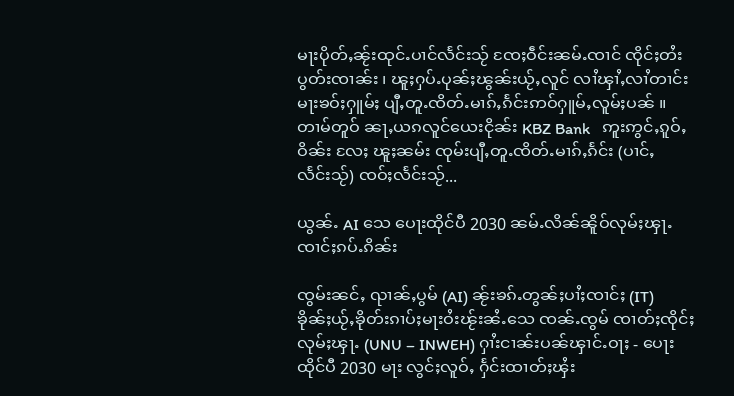မႃးပိုတ်ႇၼႂ်းထုင်ႉပၢင်လႅင်းသႂ် ၸႄႈဝဵင်းၼမ်ႉၸၢင် ၸိုင်ႈတႆးပွတ်းၸၢၼ်း ၊ ၽူႈႁပ်ႉပုၼ်ႈၽွၼ်းယႂ်ႇလူင် လၢႆၾၢႆႇလၢႆတၢင်း မႃးၶဝ်ႈႁူမ်ႈ ပျီႇတူႉၸိတ်ႉမၢၵ်ႇၵႅင်းဢဝ်ႁူမ်ႇလူမ်ႈပၼ် ။  တၢမ်တူဝ် ၼႃႇယၵလူင်ယေးငိုၼ်း KBZ Bank   ဢူးဢွင်ႇၵူဝ်ႇဝိၼ်း လႄႈ ၽူႈၼမ်း ၸုမ်းပျီႇတူႉၸိတ်ႉမၢၵ်ႇၵႅင်း (ပၢင်ႇလႅင်းသႂ်) ၸဝ်ႈလႅင်းသႂ်...

ယွၼ်ႉ AI သေ ပေႃးထိုင်ပီ 2030 ၼမ်ႉလိၼ်ၼိူဝ်လုမ်ႈၾႃႉ ၸၢင်ႈၵပ်ႉၵိၼ်း

ၸွမ်းၼင်ႇ ၺၢၼ်ႇပွမ် (AI) ၼႂ်းၶၵ်ႉတွၼ်ႈပၢႆႈၸၢင်ႈ (IT) ၶိုၼ်ႈယႂ်ႇၶိုတ်းၵၢပ်ႈမႃးဝႆးၽႂ်းၼႆႉသေ ၸၼ်ႉၸွမ် ၸၢတ်ႈၸိုင်ႈလုမ်ႈၾႃႉ (UNU – INWEH) ႁၢႆးငၢၼ်းပၼ်ၾၢင်ႉဝႃႈ - ပေႃးထိုင်ပီ 2030 မႃး လွင်ႈလူဝ်ႇ ႁႅင်းထၢတ်ႈၾႆး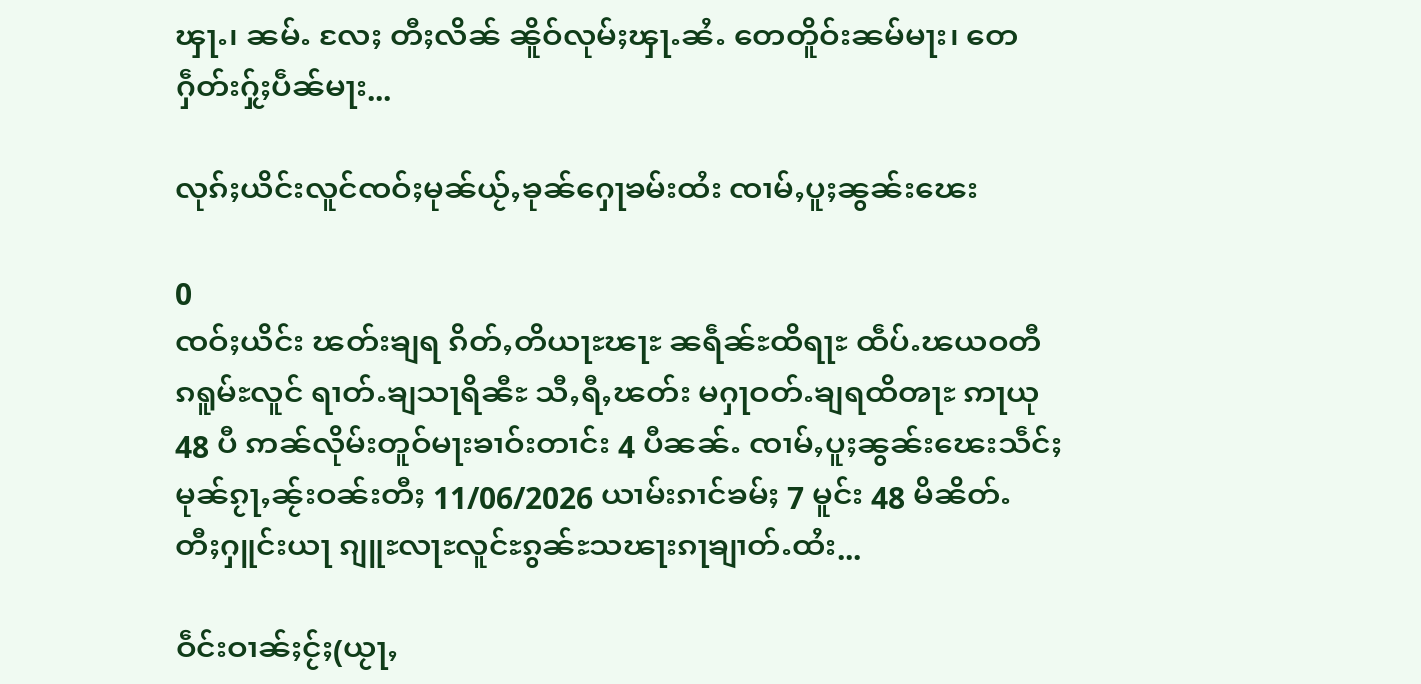ၾႃႉ၊ ၼမ်ႉ လႄႈ တီႈလိၼ် ၼိူဝ်လုမ်ႈၾႃႉၼႆႉ တေတိူဝ်းၼမ်မႃး၊ တေႁဵတ်းႁႂ်ႈပဵၼ်မႃး...

လုၵ်ႈယိင်းလူင်ၸဝ်ႈမုၼ်ယႂ်ႇၶုၼ်ႁေႃၶမ်းထႆး ၸၢမ်ႇပူႈၼွၼ်းၽေး

0
ၸဝ်ႈယိင်း ၽတ်းၶျရ ၵိတ်ႇတိယႃႊၽႃႊ ၼရဵၼ်ႊထိရႃႊ ထဵပ်ႉၽယဝတီ ၵရူမ်ႊလူင် ရၢတ်ႉၶျသႃရိၼီႊ သီႇရီႇၽတ်း မႁႃဝတ်ႉၶျရထိၻႃႊ ဢႃယု 48 ပီ ဢၼ်လိုမ်းတူဝ်မႃးၶၢဝ်းတၢင်း 4 ပီၼၼ်ႉ ၸၢမ်ႇပူႈၼွၼ်းၽေးသဵင်ႈမုၼ်ၵႂႃႇၼႂ်းဝၼ်းတီႈ 11/06/2026 ယၢမ်းၵၢင်ၶမ်ႈ 7 မူင်း 48 မိၼိတ်ႉ တီႈႁူင်းယႃ ၵျူႊလႃႊလူင်ႊၵွၼ်ႊသၽႃးၵႃၶျၢတ်ႉထႆး...

ဝဵင်းဝၢၼ်ႈငႂ်ႈ(ယႂႃႇ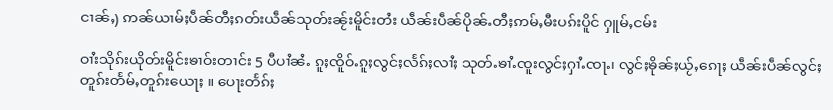ငၢၼ်ႇ) ဢၼ်ယၢမ်ႈပဵၼ်တီႈၵတ်းယဵၼ်သုတ်းၼႂ်းမိူင်းတႆး ယဵၼ်းပဵၼ်ပိုၼ်ႉတီႈဢမ်ႇမီးပၵ်းပိူင် ႁူမ်ႇငမ်း

ဝၢႆးသိုၵ်းယိုတ်းမိူင်းၶၢဝ်းတၢင်း 5 ပီပၢႆၼႆႉ ၵူႈၸိူဝ်ႉၵူႈလွင်ႈလႅၵ်ႈလၢႆႈ သုတ်ႉၶၢႆႉၸူးလွင်ႈႁၢႆႉၸႃႉ၊ လွင်ႈၶိုၼ်ႈယႂ်ႇၵေႃႈ ယဵၼ်းပဵၼ်လွင်ႈတူၵ်းတႅမ်ႇတူၵ်းယေႃႈ ။ ပေႃးတႅၵ်ႈ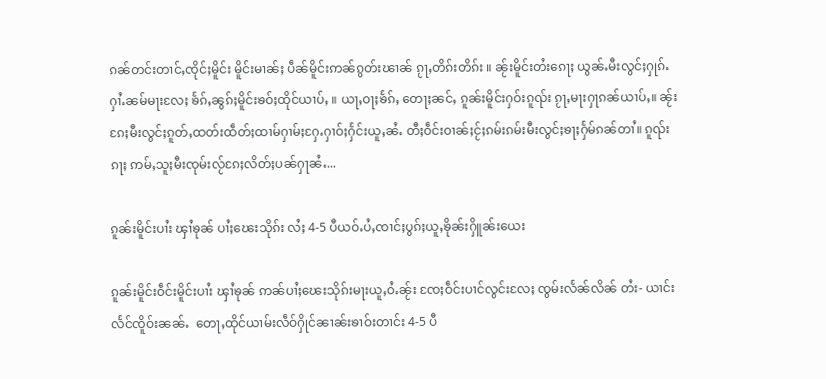ၵၼ်တင်းတၢင်ႇၸိုင်ႈမိူင်း မိူင်းမၢၼ်ႈ ပဵၼ်မိူင်းဢၼ်ၵွတ်းၽၢၼ် ၵႂႃႇတိၵ်းတိၵ်း ။ ၼႂ်းမိူင်းတႆးၵေႃႈ ယွၼ်ႉမီးလွင်ႈႁုၵ်ႉႁၢႆႉၼမ်မႃးလႄႈ ၶႅၵ်ႇၼွၵ်ႈမိူင်းၶဝ်ႈထိုင်ယၢပ်ႇ ။ ယႃႇဝႃႈၶႅၵ်ႇ တေႃႈၼင်ႇ ၵူၼ်းမိူင်းႁဝ်းၵူၺ်း ၵႂႃႇမႃးႁႃၵၼ်ယၢပ်ႇ။ ၼႂ်းၵႄႈမီးလွင်ႈၵူတ်ႇထတ်းထဵတ်ႈထၢမ်ႁၢမ်ႈႁႄႉႁၢဝ်ႈႁႅင်းယူႇၼႆႉ တီႈဝဵင်းဝၢၼ်ႈငႂ်ႈၵမ်းၵမ်းမီးလွင်ႈၶႃႈႁႅမ်ၵၼ်တၢႆ။ ၵူၺ်းၵႃႈ ဢမ်ႇသူႈမီးၸုမ်းလႂ်ၵႄႈလိတ်ႈပၼ်ႁႃၼႆႉ...

ၵူၼ်းမိူင်းပၢႆး ၾၢႆၶုၼ် ပၢႆႈၽေးသိုၵ်း လႆႈ 4-5 ပီယဝ်ႉပႆႇၸၢင်ႈပွၵ်ႈယူႇၶိုၼ်းႁိူၼ်းယေး

ၵူၼ်းမိူင်းဝဵင်းမိူင်းပၢႆး ၾၢႆၶုၼ် ဢၼ်ပၢႆႈၽေးသိုၵ်းမႃးယူႇဝႆႉၼႂ်း ၸႄႈဝဵင်းပၢင်လွင်းလႄႈ ၸွမ်းလႅၼ်လိၼ် တႆး- ယၢင်းလႅင်ၸိူဝ်းၼၼ်ႉ  တေႃႇထိုင်ယၢမ်းလဵဝ်ႁိုင်ၼၢၼ်းၶၢဝ်းတၢင်း 4-5 ပီ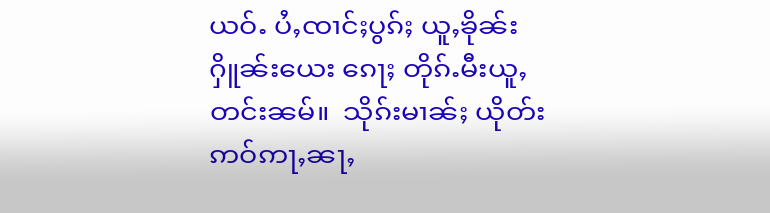ယဝ်ႉ ပႆႇၸၢင်ႈပွၵ်ႈ ယူႇၶိုၼ်း ႁိူၼ်းယေး ၵေႃႈ တိုၵ်ႉမီးယူႇတင်းၼမ်။  သိုၵ်းမၢၼ်ႈ ယိုတ်းဢဝ်ဢႃႇၼႃႇ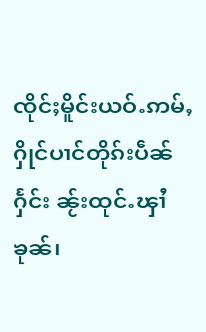ၸိုင်ႈမိူင်းယဝ်ႉဢမ်ႇႁိုင်ပၢင်တိုၵ်းပဵၼ်ႁႅင်း ၼႂ်းထုင်ႉၾၢႆၶုၼ်၊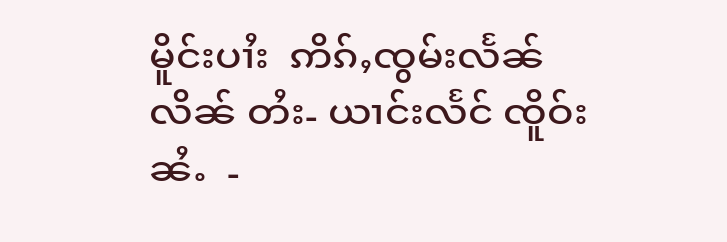မိူင်းပၢႆး  ဢိၵ်ႇၸွမ်းလႅၼ်လိၼ် တႆး- ယၢင်းလႅင် ၸိူဝ်းၼႆႉ  -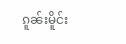ၵူၼ်းမိူင်း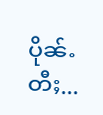ပိုၼ်ႉတီႈ...